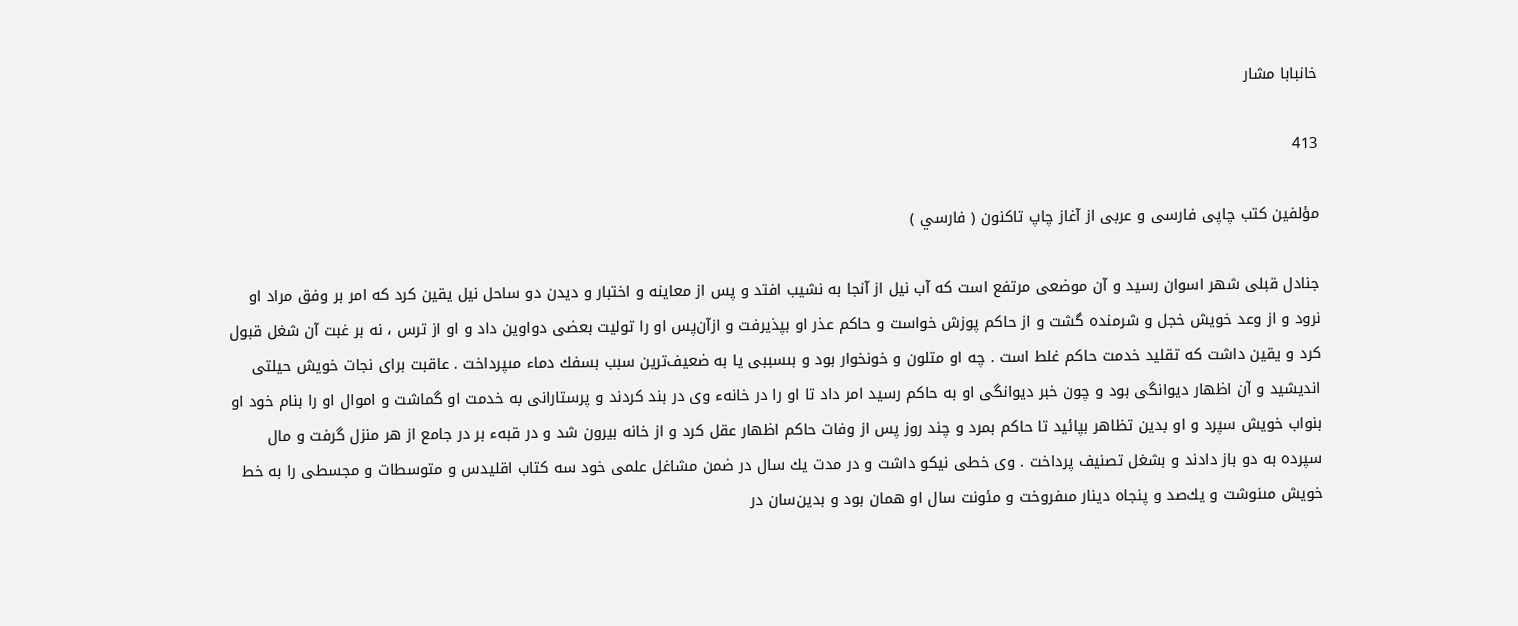خانبابا مشار

413

مؤلفين كتب چاپى فارسى و عربى از آغاز چاپ تاكنون ( فارسي )

جنادل قبلى شهر اسوان رسيد و آن موضعى مرتفع است كه آب نيل از آنجا به نشيب افتد و پس از معاينه و اختبار و ديدن دو ساحل نيل يقين كرد كه امر بر وفق مراد او نرود و از وعد خويش خجل و شرمنده گشت و از حاكم پوزش خواست و حاكم عذر او بپذيرفت و ازآن‌پس او را توليت بعضى دواوين داد و او از ترس ، نه بر غبت آن شغل قبول كرد و يقين داشت كه تقليد خدمت حاكم غلط است . چه او متلون و خونخوار بود و بىسببى يا به ضعيف‌ترين سبب بسفك دماء مىپرداخت . عاقبت براى نجات خويش حيلتى انديشيد و آن اظهار ديوانگى بود و چون خبر ديوانگى او به حاكم رسيد امر داد تا او را در خانهء وى در بند كردند و پرستارانى به خدمت او گماشت و اموال او را بنام خود او بنواب خويش سپرد و او بدين تظاهر بپائيد تا حاكم بمرد و چند روز پس از وفات حاكم اظهار عقل كرد و از خانه بيرون شد و در قبهء بر در جامع از هر منزل گرفت و مال سپرده به دو باز دادند و بشغل تصنيف پرداخت . وى خطى نيكو داشت و در مدت يك سال در ضمن مشاغل علمى خود سه كتاب اقليدس و متوسطات و مجسطى را به خط خويش مىنوشت و يك‌صد و پنجاه دينار مىفروخت و مئونت سال او همان بود و بدين‌سان در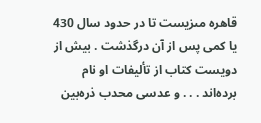قاهره مىزيست تا در حدود سال 430 يا كمى پس از آن درگذشت . بيش از دويست كتاب از تأليفات او نام برده‌اند . . . و عدسى محدب ذره‌بين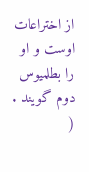از اختراعات اوست و او را بطلميوس دوم گويند . (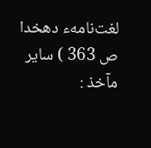لغت‌نامهء دهخدا ص 363 ) ساير مآخذ :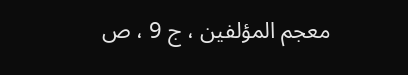معجم المؤلفين ، ج 9 ، ص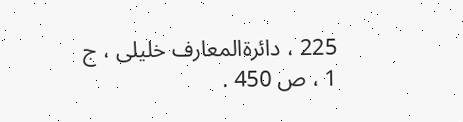225 ، دائرةالمعارف خليلى ، ج 1 ، ص 450 .